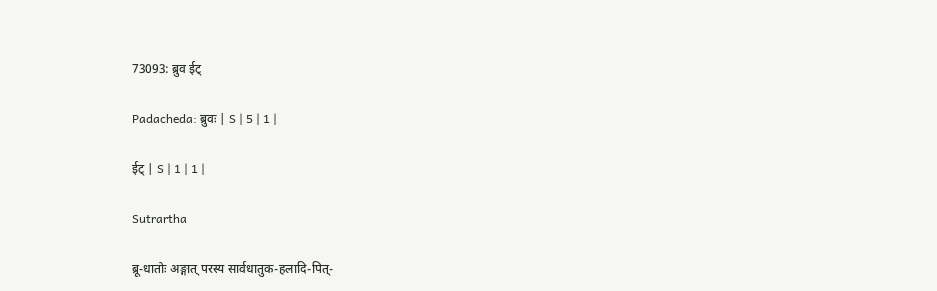73093: ब्रुव ईट्

Padacheda: ब्रुवः | S | 5 | 1 |

ईट् | S | 1 | 1 |

Sutrartha

ब्रू-धातोः अङ्गात् परस्य सार्वधातुक-हलादि-पित्-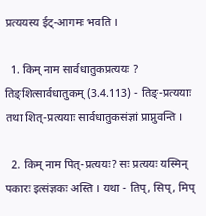प्रत्ययस्य ईट्-आगमः भवति ।

  1. किम् नाम सार्वधातुकप्रत्ययः ? तिङ्शित्सार्वधातुकम् (3.4.113) - तिङ्-प्रत्ययाः तथा शित्-प्रत्ययाः सार्वधातुकसंज्ञां प्राप्नुवन्ति ।

  2. किम् नाम पित्-प्रत्ययः? सः प्रत्ययः यस्मिन् पकारः इत्संज्ञकः अस्ति । यथा - तिप्, सिप्, मिप्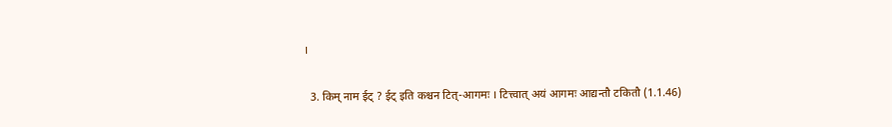।

  3. किम् नाम ईट् ? ईट् इति कश्चन टित्-आगमः । टित्त्वात् अयं आगमः आद्यन्तौ टकितौ (1.1.46)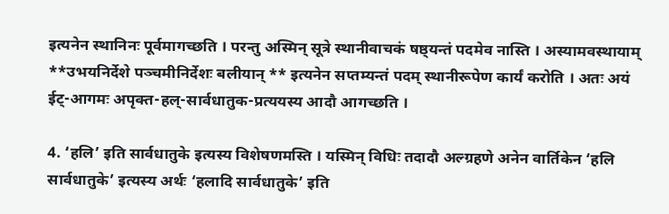इत्यनेन स्थानिनः पूर्वमागच्छति । परन्तु अस्मिन् सूत्रे स्थानीवाचकं षष्ठ्यन्तं पदमेव नास्ति । अस्यामवस्थायाम् **उभयनिर्देशे पञ्चमीनिर्देशः बलीयान् ** इत्यनेन सप्तम्यन्तं पदम् स्थानीरूपेण कार्यं करोति । अतः अयं ईट्-आगमः अपृक्त-हल्-सार्वधातुक-प्रत्ययस्य आदौ आगच्छति ।

4. ‘हलि’ इति सार्वधातुके इत्यस्य विशेषणमस्ति । यस्मिन् विधिः तदादौ अल्ग्रहणे अनेन वार्तिकेन ‘हलि सार्वधातुके’ इत्यस्य अर्थः ‘हलादि सार्वधातुके’ इति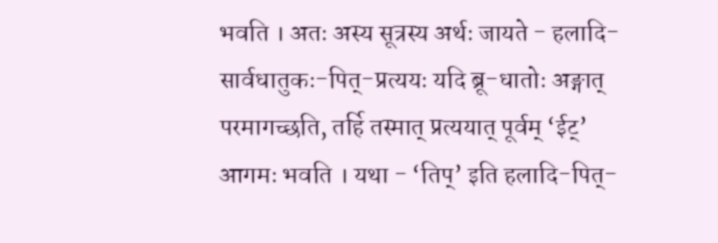भवति । अतः अस्य सूत्रस्य अर्थः जायते - हलादि-सार्वधातुकः-पित्-प्रत्ययः यदि ब्रू-धातोः अङ्गात् परमागच्छति, तर्हि तस्मात् प्रत्ययात् पूर्वम् ‘ईट्’ आगमः भवति । यथा - ‘तिप्’ इति हलादि-पित्-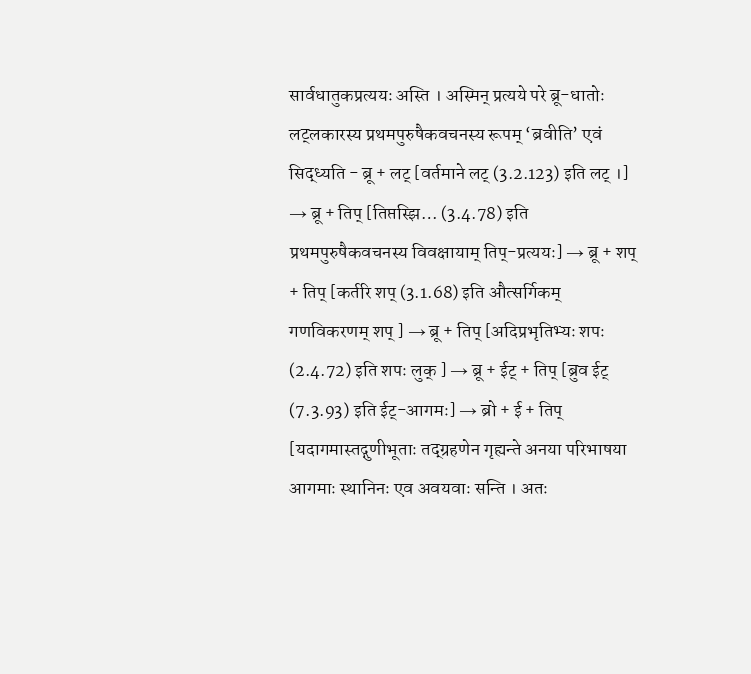सार्वधातुकप्रत्ययः अस्ति । अस्मिन् प्रत्यये परे ब्रू-धातोः लट्लकारस्य प्रथमपुरुषैकवचनस्य रूपम् ‘ब्रवीति’ एवं सिद्ध्यति - ब्रू + लट् [वर्तमाने लट् (3.2.123) इति लट् ।] → ब्रू + तिप् [तिप्तस्झि… (3.4.78) इति प्रथमपुरुषैकवचनस्य विवक्षायाम् तिप्-प्रत्ययः] → ब्रू + शप् + तिप् [कर्तरि शप् (3.1.68) इति औत्सर्गिकम् गणविकरणम् शप् ] → ब्रू + तिप् [अदिप्रभृतिभ्यः शपः (2.4.72) इति शपः लुक् ] → ब्रू + ईट् + तिप् [ब्रुव ईट् (7.3.93) इति ईट्-आगमः] → ब्रो + ई + तिप् [यदागमास्तद्गुणीभूताः तद्ग्रहणेन गृह्यन्ते अनया परिभाषया आगमाः स्थानिनः एव अवयवाः सन्ति । अतः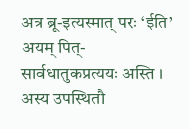अत्र ब्रू-इत्यस्मात् परः ‘ईति’ अयम् पित्-सार्वधातुकप्रत्ययः अस्ति । अस्य उपस्थितौ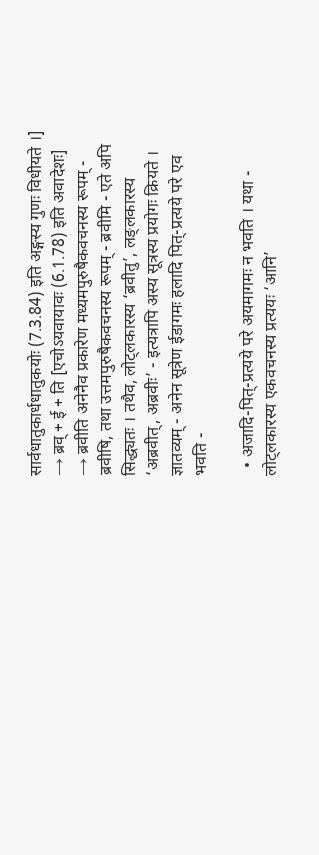सार्वधातुकार्धधातुकयोः (7.3.84) इति अङ्गस्य गुणः विधीयते ।] → ब्रव् + ई + ति [एचोऽयवायावः (6.1.78) इति अवादेशः] → ब्रवीति अनेनैव प्रकारेण मध्यमपुरुषैकवचनस्य रूपम् - ब्रवीषि, तथा उत्तमपुरुषैकवचनस्य रूपम् - ब्रवीमि - एते अपि सिद्ध्यतः । तथैव, लोट्लकारस्य ‘ब्रवीतु’, लङ्लकारस्य ‘अब्रवीत्, अब्रवीः’ - इत्यत्रापि अस्य सूत्रस्य प्रयोगः क्रियते । ज्ञातव्यम् - अनेन सूत्रेण ईडागमः हलादि पित्-प्रत्यये परे एव भवति -

  • अजादि-पित्-प्रत्यये परे अयमागमः न भवति । यथा - लोट्लकारस्य एकवचनस्य प्रत्ययः ‘आनि’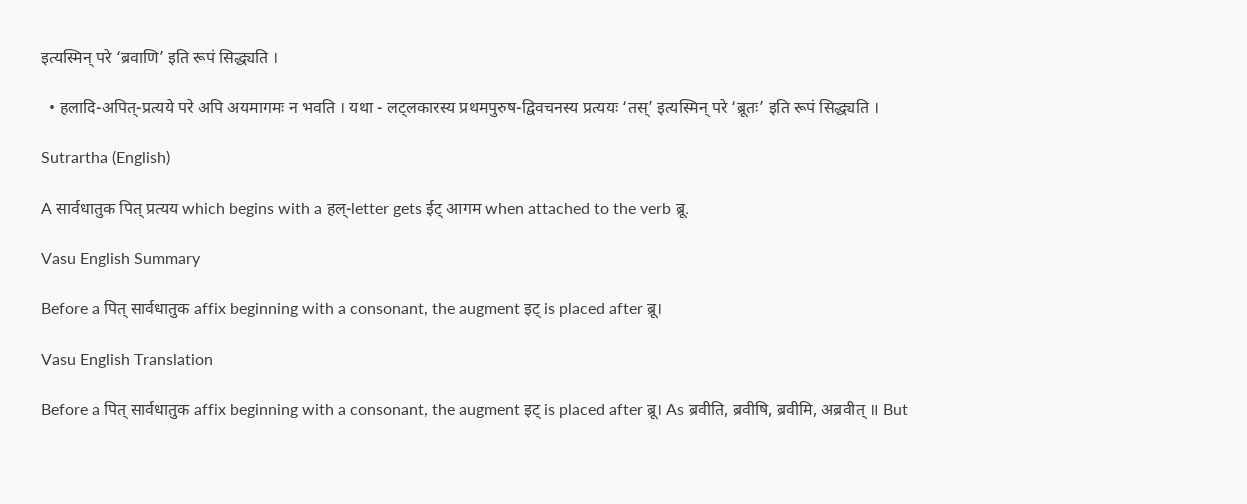इत्यस्मिन् परे ‘ब्रवाणि’ इति रूपं सिद्ध्यति ।

  • हलादि-अपित्-प्रत्यये परे अपि अयमागमः न भवति । यथा - लट्लकारस्य प्रथमपुरुष-द्विवचनस्य प्रत्ययः ‘तस्’ इत्यस्मिन् परे ‘ब्रूतः’ इति रूपं सिद्ध्यति ।

Sutrartha (English)

A सार्वधातुक पित् प्रत्यय which begins with a हल्-letter gets ईट् आगम when attached to the verb ब्रू.

Vasu English Summary

Before a पित् सार्वधातुक affix beginning with a consonant, the augment इट् is placed after ब्रू।

Vasu English Translation

Before a पित् सार्वधातुक affix beginning with a consonant, the augment इट् is placed after ब्रू। As ब्रवीति, ब्रवीषि, ब्रवीमि, अब्रवीत् ॥ But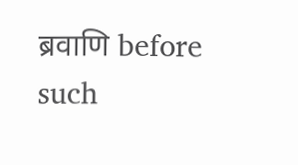ब्रवाणि before such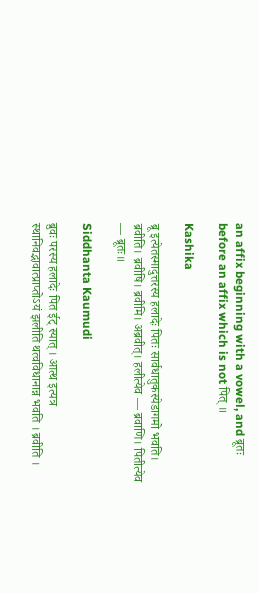an affix beginning with a vowel, and ब्रूतः before an affix which is not पित् ॥

Kashika

ब्रू इत्येतस्मादुत्तरस्य हलादेः पितः सार्वधातुकस्येडागमो भवति। ब्रवीति। ब्रवीषि। ब्रवीमि। अब्रवीत्। हलीत्येव — ब्रवाणि। पितीत्येव — ब्रूतः॥

Siddhanta Kaumudi

ब्रुवः परस्य हलादेः पित ईट् स्यात् । आत्थ इत्यत्र स्थानिवद्भावात्प्राप्तोऽयं झलीति थत्वविधानान्न भवति । ब्रवीति ।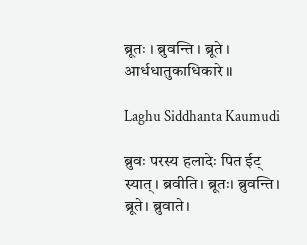ब्रूतः । ब्रुवन्ति । ब्रूते । आर्धधातुकाधिकारे ॥

Laghu Siddhanta Kaumudi

ब्रुवः परस्य हलादेः पित ईट् स्यात्। ब्रवीति। ब्रूतः। ब्रुवन्ति। ब्रूते। ब्रुवाते।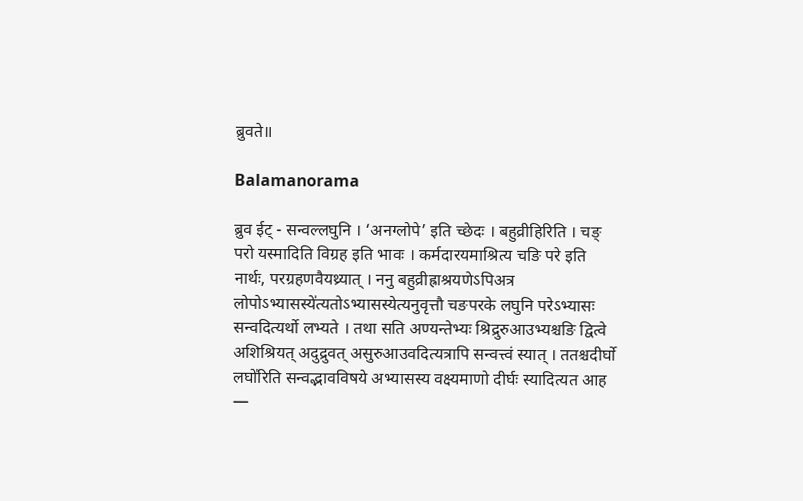ब्रुवते॥

Balamanorama

ब्रुव ईट् - सन्वल्लघुनि । ‘अनग्लोपे’ इति च्छेदः । बहुव्रीहिरिति । चङ् परो यस्मादिति विग्रह इति भावः । कर्मदारयमाश्रित्य चङि परे इति नार्थः, परग्रहणवैयथ्र्यात् । ननु बहुव्रीह्राश्रयणेऽपिअत्र लोपोऽभ्यासस्ये॑त्यतोऽभ्यासस्येत्यनुवृत्तौ चङपरके लघुनि परेऽभ्यासः सन्वदित्यर्थो लभ्यते । तथा सति अण्यन्तेभ्यः श्रिद्रुरुआउभ्यश्चङि द्वित्वे अशिश्रियत् अदुद्रुवत् असुरुआउवदित्यत्रापि सन्वत्त्वं स्यात् । ततश्चदीर्घो लघो॑रिति सन्वद्भावविषये अभ्यासस्य वक्ष्यमाणो दीर्घः स्यादित्यत आह —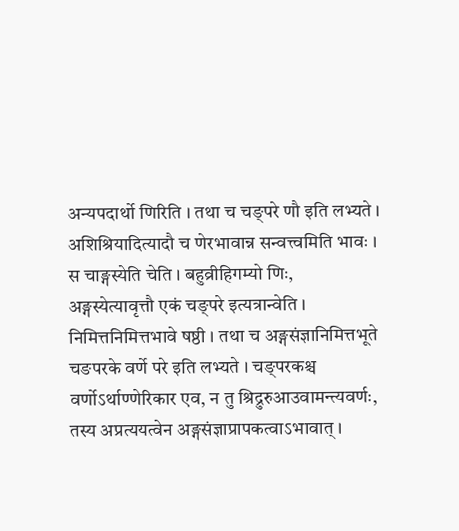अन्यपदार्थो णिरिति । तथा च चङ्परे णौ इति लभ्यते । अशिश्रियादित्यादौ च णेरभावान्न सन्वत्त्वमिति भावः । स चाङ्गस्येति चेति । बहुव्रीहिगम्यो णिः, अङ्गस्येत्यावृत्तौ एकं चङ्परे इत्यत्रान्वेति । निमित्तनिमित्तभावे षष्ठी । तथा च अङ्गसंज्ञानिमित्तभूते चङपरके वर्णे परे इति लभ्यते । चङ्परकश्च वर्णोऽर्थाण्णेरिकार एव, न तु श्रिद्रुरुआउवामन्त्यवर्णः, तस्य अप्रत्ययत्वेन अङ्गसंज्ञाप्रापकत्वाऽभावात् ।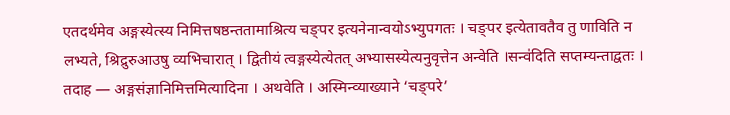एतदर्थमेव अङ्गस्येत्स्य निमित्तषष्ठन्ततामाश्रित्य चङ्पर इत्यनेनान्वयोऽभ्युपगतः । चङ्पर इत्येतावतैव तु णाविति न लभ्यते, श्रिद्रुरुआउषु व्यभिचारात् । द्वितीयं त्वङ्गस्येत्येतत् अभ्यासस्येत्यनुवृत्तेन अन्वेति ।सन्व॑दिति सप्तम्यन्ताद्वतः । तदाह — अङ्गसंज्ञानिमित्तमित्यादिना । अथवेति । अस्मिन्व्याख्याने ‘चङ्परे’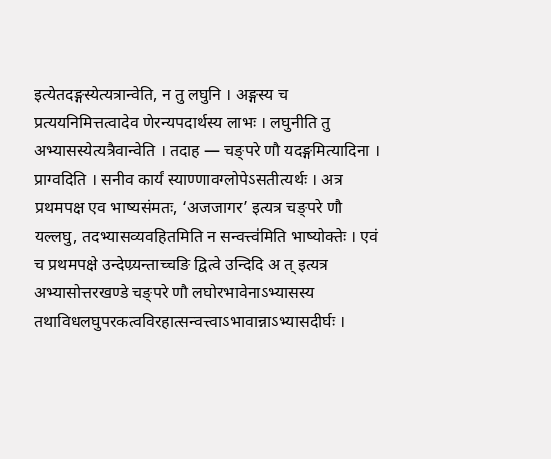इत्येतदङ्गस्येत्यत्रान्वेति, न तु लघुनि । अङ्गस्य च प्रत्ययनिमित्तत्वादेव णेरन्यपदार्थस्य लाभः । लघुनीति तु अभ्यासस्येत्यत्रैवान्वेति । तदाह — चङ्परे णौ यदङ्गमित्यादिना । प्राग्वदिति । सनीव कार्यं स्याण्णावग्लोपेऽसतीत्यर्थः । अत्र प्रथमपक्ष एव भाष्यसंमतः, ‘अजजागर’ इत्यत्र चङ्परे णौ यल्लघु, तदभ्यासव्यवहितमिति न सन्वत्त्व॑मिति भाष्योक्तेः । एवं च प्रथमपक्षे उन्देण्र्यन्ताच्चङि द्वित्वे उन्दिदि अ त् इत्यत्र अभ्यासोत्तरखण्डे चङ्परे णौ लघोरभावेनाऽभ्यासस्य तथाविधलघुपरकत्वविरहात्सन्वत्त्वाऽभावान्नाऽभ्यासदीर्घः ।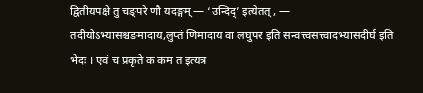द्वितीयपक्षे तु चङ्परे णौ यदङ्गम् — ‘उन्दिद्’ इत्येतत् , — तदीयोऽभ्यासश्चङमादाय,लुप्तं णिमादाय वा लघुपर इति सन्वत्त्वसत्त्वादभ्यासदीर्घ इति भेदः । एवं च प्रकृते क कम त इत्यत्र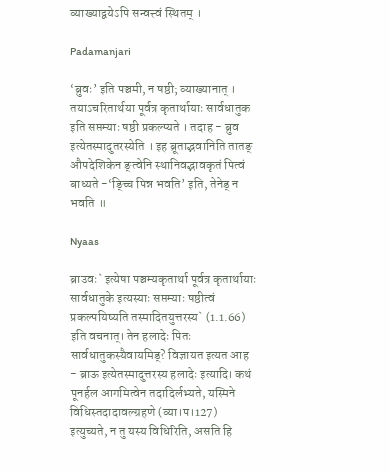व्याख्याद्वयेऽपि सन्वत्त्वं स्थितम् ।

Padamanjari

‘ब्रुवः’ इति पञ्चमी, न षष्ठी; व्याख्यानात् । तयाऽचरितार्थया पूर्वत्र कृतार्थायाः सार्वधातुक इति सप्तम्याः षष्ठी प्रकल्प्यते । तदाह - ब्रुव इत्येतस्मादुतरस्येति । इह ब्रूताद्भवानिति तातङ् औपदेशिकेन ङ्त्वेनि स्थानिवद्भावकृतं पित्वं बाध्यते -‘ङ्च्चि पिन्न भवति’ इति, तेनेड् न भवति ॥

Nyaas

ब्राउवः` इत्येषा पञ्चम्यकृतार्था पूर्वत्र कृतार्थायाः सार्वधातुके इत्यस्याः सप्तम्याः षष्ठीत्वं प्रकल्पयिष्यति तस्मादितयुत्तरस्य` (1.1.66) इति वचनात्। तेन हलादेः पितः सार्वधातुकस्यैवायमिड्? विज्ञायत इत्यत आह - ब्राऊ इत्येतस्मादुत्तरस्य हलादेः इत्यादि। कथं पूनर्हल आगमित्वेन तदादिर्लभ्यते, यस्मिने विधिस्तदादावल्ग्रहणे (व्या।प।127) इत्युच्यते, न तु यस्य विधिरिति, असति हि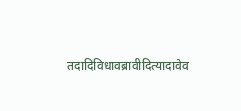तदादिविधावब्रावीदित्यादावेव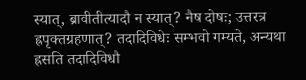स्यात्, ब्रावीतीत्यादौ न स्यात्? नैष दोषः; उत्तरत्र ह्रपृक्तग्रहणात्? तदादिविधेः सम्भवो गम्यते, अन्यथा ह्रसति तदादिविधौ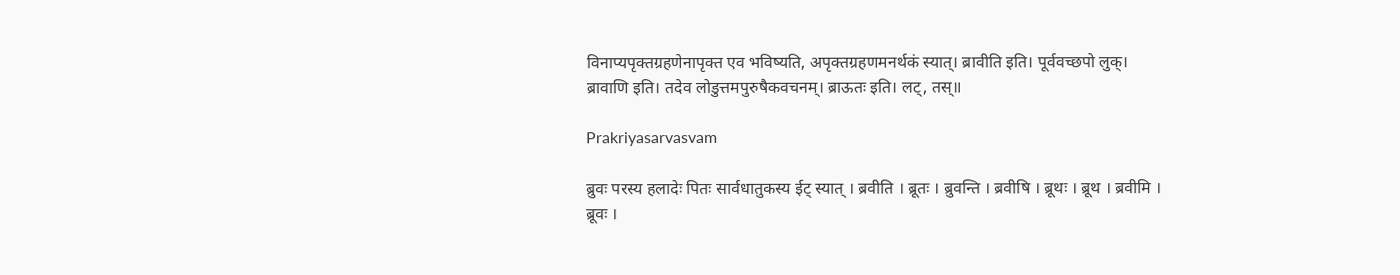विनाप्यपृक्तग्रहणेनापृक्त एव भविष्यति, अपृक्तग्रहणमनर्थकं स्यात्। ब्रावीति इति। पूर्ववच्छपो लुक्। ब्रावाणि इति। तदेव लोडुत्तमपुरुषैकवचनम्। ब्राऊतः इति। लट्, तस्॥

Prakriyasarvasvam

ब्रुवः परस्य हलादेः पितः सार्वधातुकस्य ईट् स्यात् । ब्रवीति । ब्रूतः । ब्रुवन्ति । ब्रवीषि । ब्रूथः । ब्रूथ । ब्रवीमि । ब्रूवः ।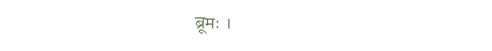ब्रूमः ।